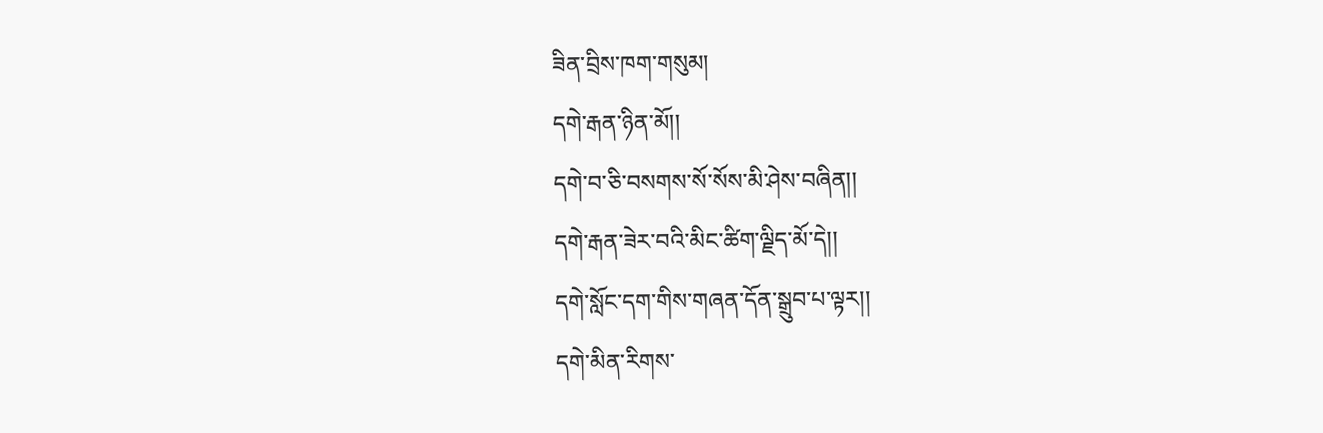ཟིན་བྲིས་ཁག་གསུམ།
དགེ་རྒན་ཉིན་མོ།།
དགེ་བ་ཅི་བསགས་སོ་སོས་མི་ཤེས་བཞིན།།
དགེ་རྒན་ཟེར་བའི་མིང་ཚིག་ལྗིད་མོ་དེ།།
དགེ་སློང་དག་གིས་གཞན་དོན་སྒྲུབ་པ་ལྟར།།
དགེ་མིན་རིགས་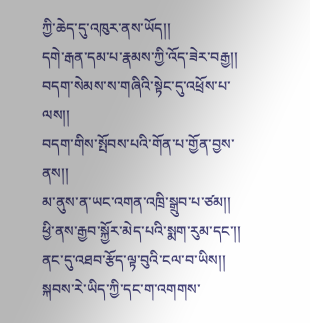ཀྱི་ཆེད་དུ་འཁུར་ནས་ཡོད།།
དགེ་རྒན་དམ་པ་རྣམས་ཀྱི་འོད་ཟེར་བརྒྱ།།
བདག་སེམས་ས་གཞིའི་སྟེང་དུ་འཕྲོས་པ་ལས།།
བདག་གིས་སྤོབས་པའི་གོན་པ་གྱོན་བྱས་ནས།།
མ་ནུས་ན་ཡང་འགན་འཁྲི་སྒྲུབ་པ་ཙམ།།
ཕྱི་ནས་རྒྱབ་སྐྱོར་མེད་པའི་སྨག་རུམ་དང་།།
ནང་དུ་འཐབ་རྩོད་ལྟ་བུའི་ངལ་བ་ཡིས།།
སྐབས་རེ་ཡིད་ཀྱི་དང་ག་འགགས་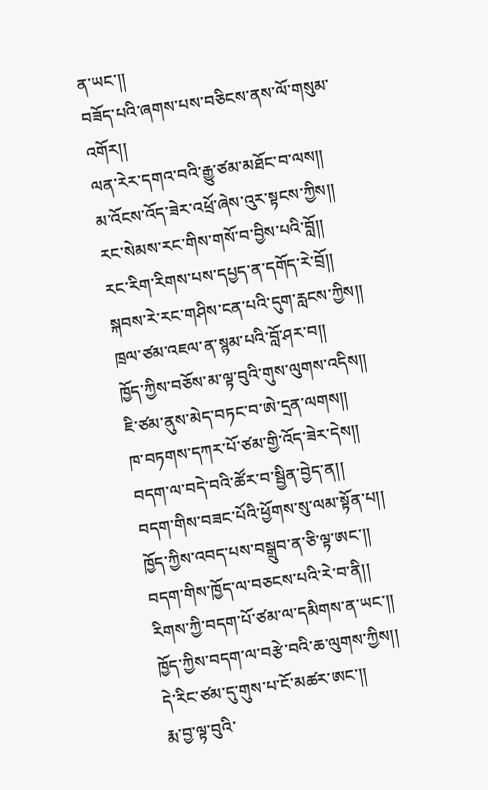ན་ཡང་།།
བཟོད་པའི་ཞགས་པས་བཅིངས་ནས་ལོ་གསུམ་འགོར།།
ལན་རེར་དགའ་བའི་རྒྱུ་ཙམ་མཐོང་བ་ལས།།
མ་འོངས་འོད་ཟེར་འཕྲོ་ཞེས་འུར་སྟངས་ཀྱིས།།
རང་སེམས་རང་གིས་གསོ་བ་བྱིས་པའི་བློ།།
རང་རིག་རིགས་པས་དཔྱད་ན་དགོད་རེ་བྲོ།།
སྐབས་རེ་རང་གཤིས་ངན་པའི་དུག་རླངས་ཀྱིས།།
ཁྲལ་ཙམ་འཇལ་ན་སྙམ་པའི་བློ་ཤར་བ།།
ཁྱོད་ཀྱིས་བཅོས་མ་ལྟ་བུའི་གུས་ལུགས་འདིས།།
ཇི་ཙམ་ནུས་མེད་བཏང་བ་ཨེ་དྲན་ལགས།།
ཁ་བཏགས་དཀར་པོ་ཙམ་གྱི་འོད་ཟེར་དེས།།
བདག་ལ་བདེ་བའི་ཚོར་བ་སྦྱིན་བྱེད་ན།།
བདག་གིས་བཟང་པོའི་ཕྱོགས་སུ་ལམ་སྟོན་པ།།
ཁྱོད་ཀྱིས་འབད་པས་བསྒྲུབ་ན་ཅི་ལྟ་ཨང་།།
བདག་གིས་ཁྱོད་ལ་བཅངས་པའི་རེ་བ་ནི།།
རིགས་ཀྱི་བདག་པོ་ཙམ་ལ་དམིགས་ན་ཡང་།།
ཁྱོད་ཀྱིས་བདག་ལ་བརྩེ་བའི་ཆ་ལུགས་ཀྱིས།།
དེ་རིང་ཙམ་དུ་གུས་པ་ངོ་མཚར་ཨང་།།
རྨ་བྱ་ལྟ་བུའི་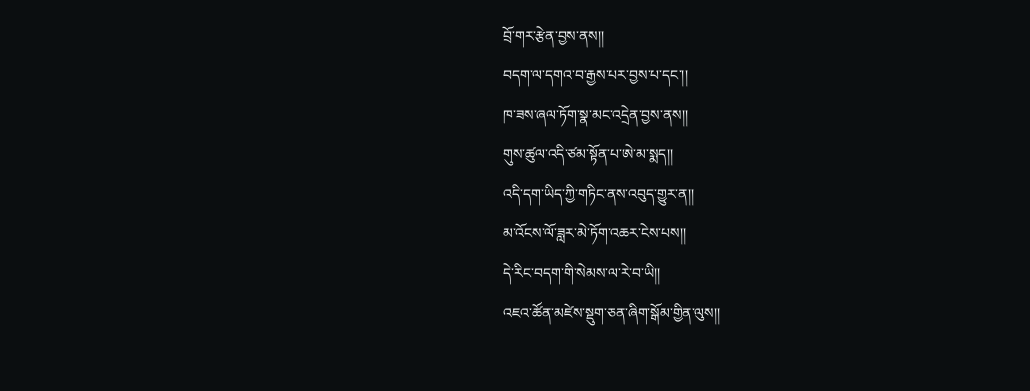བྲོ་གར་རྩེན་བྱས་ནས།།
བདག་ལ་དགའ་བ་རྒྱས་པར་བྱས་པ་དང་།།
ཁ་ཟས་ཞལ་ཏོག་སྣ་མང་འདྲེན་བྱས་ནས།།
གུས་ཚུལ་འདི་ཙམ་སྟོན་པ་ཨེ་མ་སྨད།།
འདི་དག་ཡིད་ཀྱི་གཏིང་ནས་འབུད་གྱུར་ན།།
མ་འོངས་ལོ་ཟླར་མེ་ཏོག་འཆར་ངེས་པས།།
དེ་རིང་བདག་གི་སེམས་ལ་རེ་བ་ཡི།།
འཇའ་ཚོན་མཛེས་སྡུག་ཅན་ཞིག་སྒོམ་གྱིན་ལུས།།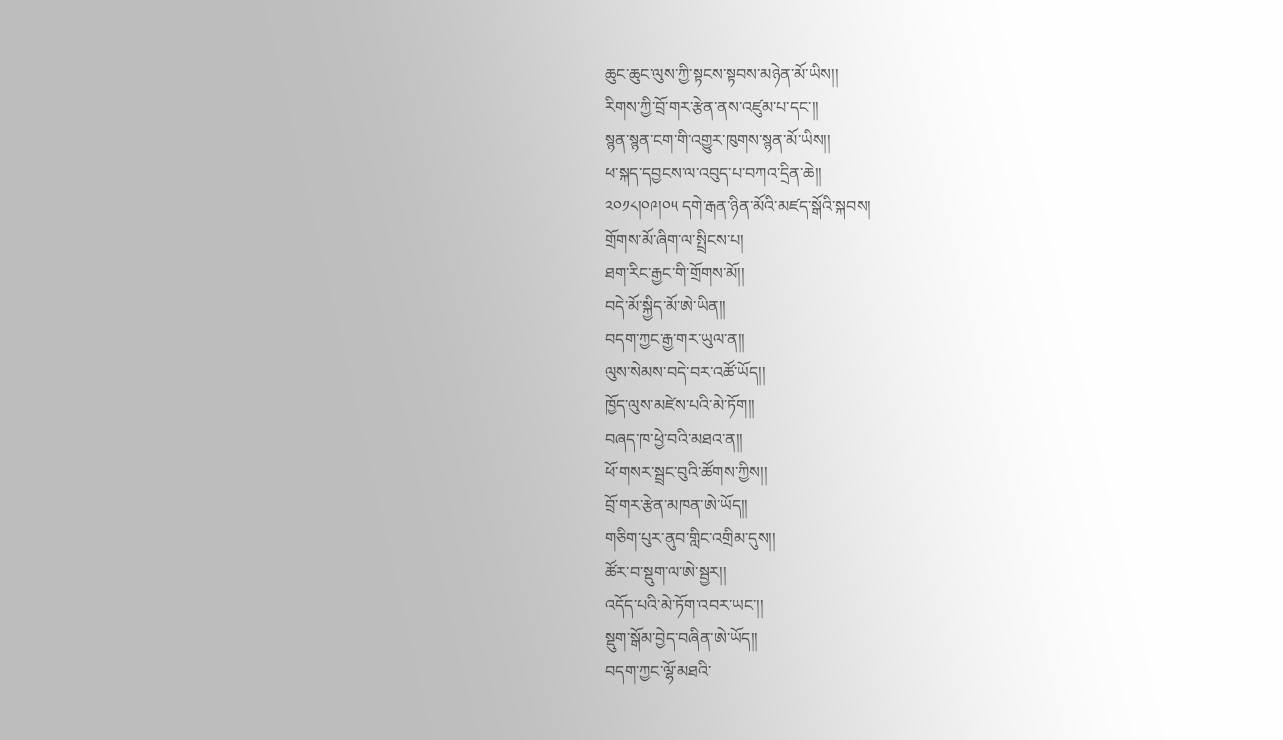ཆུང་ཆུང་ལུས་ཀྱི་སྟངས་སྟབས་མཉེན་མོ་ཡིས།།
རིགས་ཀྱི་བྲོ་གར་རྩེན་ནས་འཛུམ་པ་དང་།།
སྙན་སྙན་ངག་གི་འགྱུར་ཁུགས་སྙན་མོ་ཡིས།།
ཕ་སྐད་དབྱངས་ལ་འབུད་པ་བཀའ་དྲིན་ཆེ།།
༢༠༡༨།༠༩།༠༥ དགེ་རྒན་ཉིན་མོའི་མཛད་སྒོའི་སྐབས།
གྲོགས་མོ་ཞིག་ལ་སྤྲིངས་པ།
ཐག་རིང་རྒྱང་གི་གྲོགས་མོ།།
བདེ་མོ་སྐྱིད་མོ་ཨེ་ཡིན།།
བདག་ཀྱང་རྒྱ་གར་ཡུལ་ན།།
ལུས་སེམས་བདེ་བར་འཚོ་ཡོད།།
ཁྱོད་ལུས་མཛེས་པའི་མེ་ཏོག།།
བཞད་ཁ་ཕྱེ་བའི་མཐའ་ན།།
ཕོ་གསར་སྦྲང་བུའི་ཚོགས་ཀྱིས།།
བྲོ་གར་རྩེན་མཁན་ཨེ་ཡོད།།
གཅིག་པུར་ནུབ་གླིང་འགྲིམ་དུས།།
ཚོར་བ་སྡུག་ལ་ཨེ་སྦྱར།།
འདོད་པའི་མེ་ཏོག་འབར་ཡང་།།
སྡུག་སྒོམ་བྱེད་བཞིན་ཨེ་ཡོད།།
བདག་ཀྱང་ལྷོ་མཐའི་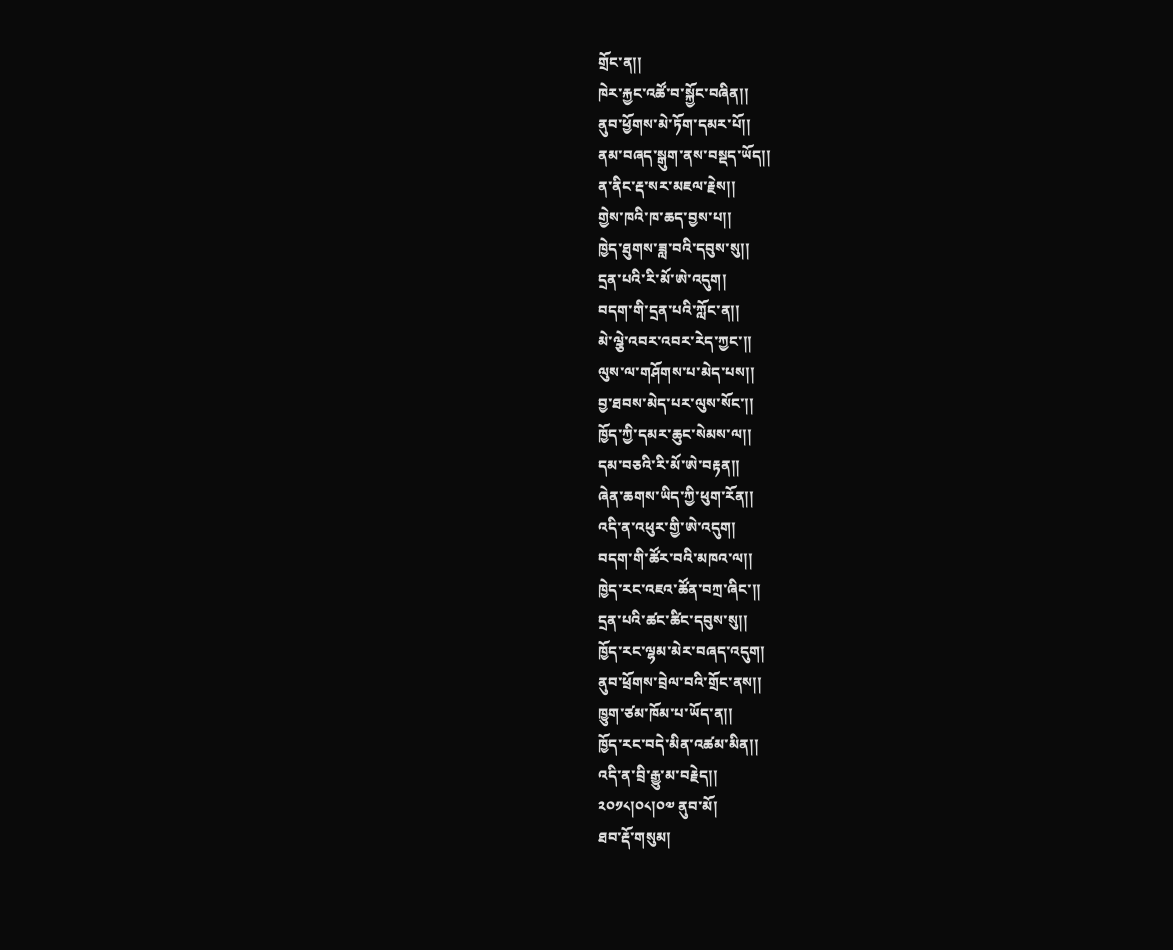གྲོང་ན།།
ཁེར་རྐྱང་འཚོ་བ་སྐྱོང་བཞིན།།
ནུབ་ཕྱོགས་མེ་ཏོག་དམར་པོ།།
ནམ་བཞད་སྒུག་ནས་བསྡད་ཡོད།།
ན་ནིང་རྡ་སར་མཇལ་རྗེས།།
གྱེས་ཁའི་ཁ་ཆད་བྱས་པ།།
ཁྱེད་ཐུགས་ཟླ་བའི་དབུས་སུ།།
དྲན་པའི་རི་མོ་ཨེ་འདུག།
བདག་གི་དྲན་པའི་ཀློང་ན།།
མེ་ལྕེ་འབར་འབར་རེད་ཀྱང་།།
ལུས་ལ་གཤོགས་པ་མེད་པས།།
བྱ་ཐབས་མེད་པར་ལུས་སོང་།།
ཁྱོད་ཀྱི་དམར་ཆུང་སེམས་ལ།།
དམ་བཅའི་རི་མོ་ཨེ་བརྟན།།
ཞེན་ཆགས་ཡིད་ཀྱི་ཕུག་རོན།།
འདི་ན་འཕུར་གྱི་ཨེ་འདུག།
བདག་གི་ཚོར་བའི་མཁའ་ལ།།
ཁྱེད་རང་འཇའ་ཚོན་བཀྲ་ཞིང་།།
དྲན་པའི་ཚང་ཚིང་དབུས་སུ།།
ཁྱོད་རང་ལྷམ་མེར་བཞད་འདུག།
ནུབ་ཕྲོགས་བྲེལ་བའི་གྲོང་ནས།།
ཁྱུག་ཙམ་ཁོམ་པ་ཡོད་ན།།
ཁྱོད་རང་བདེ་མིན་འཚམ་མིན།།
འདི་ན་བྲི་རྒྱུ་མ་བརྗེད།།
༢༠༡༨།༠༨།༠༧ ནུབ་མོ།
ཐབ་རྡོ་གསུམ།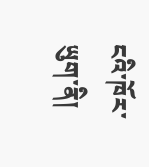ངའི་ཁོར་ཡུག་ནི།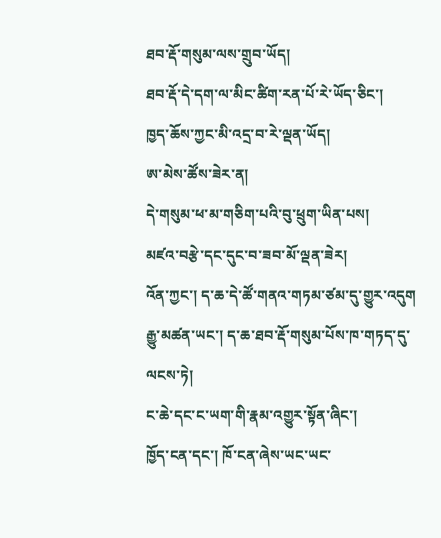ཐབ་རྡོ་གསུམ་ལས་གྲུབ་ཡོད།
ཐབ་རྡོ་དེ་དག་ལ་མིང་ཚིག་རན་པོ་རེ་ཡོད་ཅིང་།
ཁྱད་ཆོས་ཀྱང་མི་འདྲ་བ་རེ་ལྡན་ཡོད།
ཨ་མེས་ཚོས་ཟེར་ན།
དེ་གསུམ་ཕ་མ་གཅིག་པའི་བུ་ཕྲུག་ཡིན་པས།
མཛའ་བརྩེ་དང་དུང་བ་ཟབ་མོ་ལྡན་ཟེར།
འོན་ཀྱང་། ད་ཆ་དེ་ཚོ་གནའ་གཏམ་ཙམ་དུ་གྱུར་འདུག
རྒྱུ་མཚན་ཡང་། ད་ཆ་ཐབ་རྡོ་གསུམ་པོས་ཁ་གཏད་དུ་ལངས་ཏེ།
ང་ཆེ་དང་ང་ཡག་གི་རྣམ་འགྱུར་སྟོན་ཞིང་།
ཁྱོད་ངན་དང་། ཁོ་ངན་ཞེས་ཡང་ཡང་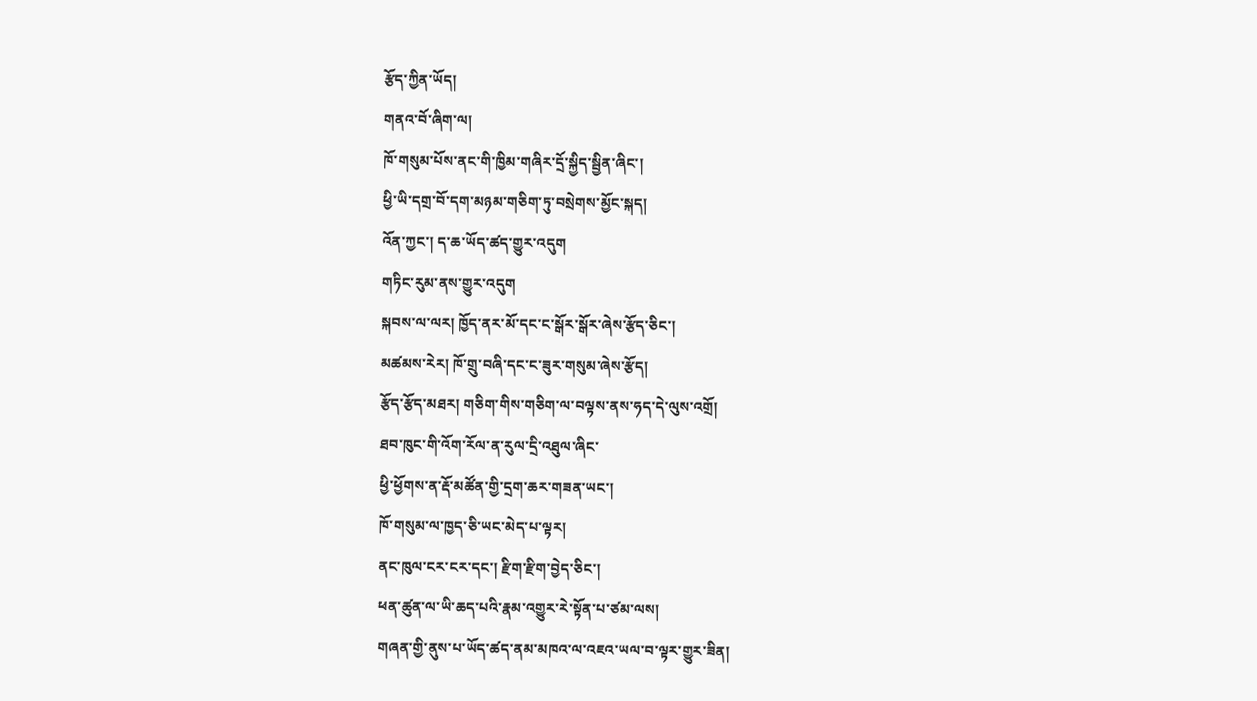རྩོད་ཀྱིན་ཡོད།
གནའ་བོ་ཞིག་ལ།
ཁོ་གསུམ་པོས་ནང་གི་ཁྱིམ་གཞིར་དྲོ་སྐྱིད་སྦྱིན་ཞིང་།
ཕྱི་ཡི་དགྲ་བོ་དག་མཉམ་གཅིག་ཏུ་བསྲེགས་མྱོང་སྐད།
འོན་ཀྱང་། ད་ཆ་ཡོད་ཚད་གྱུར་འདུག
གཏིང་རུམ་ནས་གྱུར་འདུག
སྐབས་ལ་ལར། ཁྱོད་ནར་མོ་དང་ང་སྒོར་སྒོར་ཞེས་རྩོད་ཅིང་།
མཚམས་རེར། ཁོ་གྲུ་བཞི་དང་ང་ཟུར་གསུམ་ཞེས་རྩོད།
རྩོད་རྩོད་མཐར། གཅིག་གིས་གཅིག་ལ་བལྟས་ནས་ཧད་དེ་ལུས་འགྲོ།
ཐབ་ཁུང་གི་འོག་རོལ་ན་རུལ་དྲི་འཐུལ་ཞིང་
ཕྱི་ཕྱོགས་ན་རྡོ་མཚོན་གྱི་དྲག་ཆར་གཟན་ཡང་།
ཁོ་གསུམ་ལ་ཁྱད་ཅི་ཡང་མེད་པ་ལྟར།
ནང་ཁུལ་ངར་ངར་དང་། རྫིག་རྫིག་བྱེད་ཅིང་།
ཕན་ཚུན་ལ་ཡི་ཆད་པའི་རྣམ་འགྱུར་རེ་སྟོན་པ་ཙམ་ལས།
གཞན་གྱི་ནུས་པ་ཡོད་ཚད་ནམ་མཁའ་ལ་འཇའ་ཡལ་བ་ལྟར་གྱུར་ཟིན།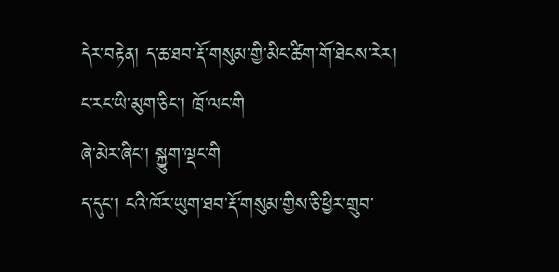དེར་བརྟེན། ད་ཆ་ཐབ་རྡོ་གསུམ་གྱི་མིང་ཚིག་གོ་ཐེངས་རེར།
ང་རང་ཡི་མུག་ཅིང་། ཁྲོ་ལང་གི
ཞེ་མེར་ཞིང་། སྐྱུག་ལྡང་གི
ད་དུང་། ངའི་ཁོར་ཡུག་ཐབ་རྡོ་གསུམ་གྱིས་ཅི་ཕྱིར་གྲུབ་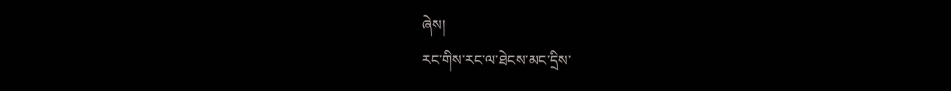ཞེས།
རང་གིས་རང་ལ་ཐེངས་མང་དྲིས་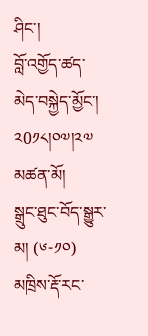ཤིང་།
བློ་འགྱོད་ཚད་མེད་བསྐྱེད་མྱོང་།
༢0༡༨།༠༧།༢༧ མཚན་མོ།
སྒྲུང་ཐུང་བོད་སྒྱུར་མ། (༦-༡༠)
མཁྲིས་རྡོ་རང་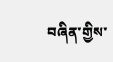བཞིན་གྱིས་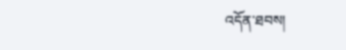འདོན་ཐབས།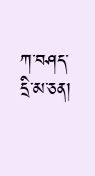ཀ་བཤད་དྲི་མ་ཅན།